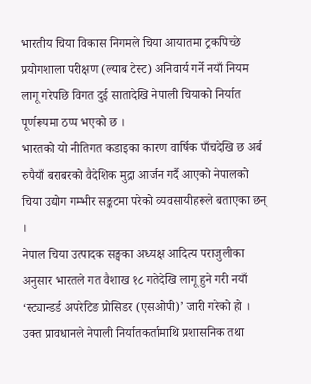भारतीय चिया विकास निगमले चिया आयातमा ट्रकपिच्छे प्रयोगशाला परीक्षण (ल्याब टेस्ट) अनिवार्य गर्ने नयाँ नियम लागू गरेपछि विगत दुई सातादेखि नेपाली चियाको निर्यात पूर्णरूपमा ठप्प भएको छ ।
भारतको यो नीतिगत कडाइका कारण वार्षिक पाँचदेखि छ अर्ब रुपैयाँ बराबरको वैदेशिक मुद्रा आर्जन गर्दै आएको नेपालको चिया उद्योग गम्भीर सङ्कटमा परेको व्यवसायीहरूले बताएका छन् ।
नेपाल चिया उत्पादक सङ्घका अध्यक्ष आदित्य पराजुलीका अनुसार भारतले गत वैशाख १८ गतेदेखि लागू हुने गरी नयाँ ‘स्ट्यान्डर्ड अपरेटिङ प्रोसिडर (एसओपी)’ जारी गरेको हो । उक्त प्रावधानले नेपाली निर्यातकर्तामाथि प्रशासनिक तथा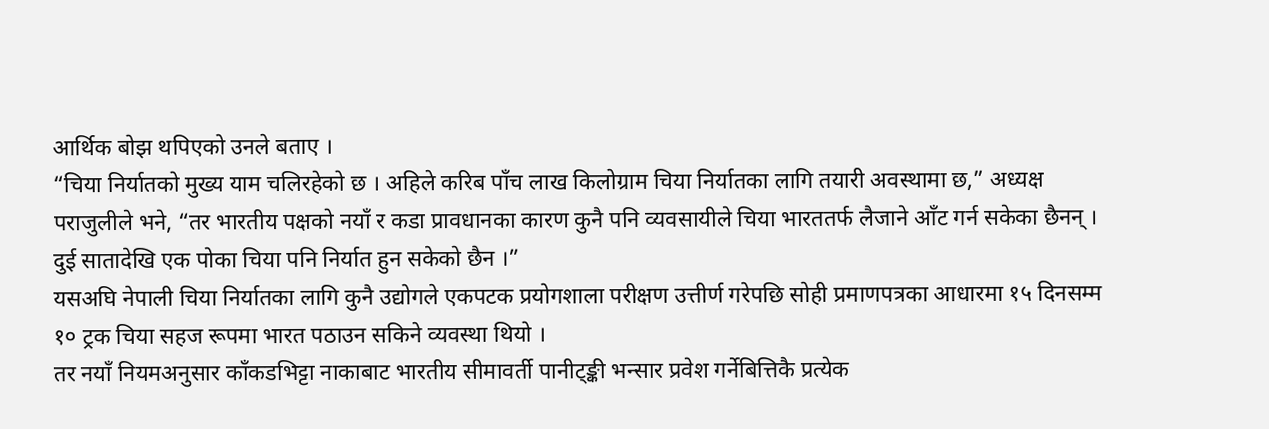आर्थिक बोझ थपिएको उनले बताए ।
“चिया निर्यातको मुख्य याम चलिरहेको छ । अहिले करिब पाँच लाख किलोग्राम चिया निर्यातका लागि तयारी अवस्थामा छ,” अध्यक्ष पराजुलीले भने, “तर भारतीय पक्षको नयाँ र कडा प्रावधानका कारण कुनै पनि व्यवसायीले चिया भारततर्फ लैजाने आँट गर्न सकेका छैनन् । दुई सातादेखि एक पोका चिया पनि निर्यात हुन सकेको छैन ।”
यसअघि नेपाली चिया निर्यातका लागि कुनै उद्योगले एकपटक प्रयोगशाला परीक्षण उत्तीर्ण गरेपछि सोही प्रमाणपत्रका आधारमा १५ दिनसम्म १० ट्रक चिया सहज रूपमा भारत पठाउन सकिने व्यवस्था थियो ।
तर नयाँ नियमअनुसार काँकडभिट्टा नाकाबाट भारतीय सीमावर्ती पानीट्ङ्की भन्सार प्रवेश गर्नेबित्तिकै प्रत्येक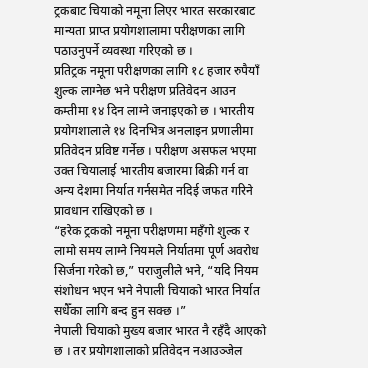ट्रकबाट चियाको नमूना लिएर भारत सरकारबाट मान्यता प्राप्त प्रयोगशालामा परीक्षणका लागि पठाउनुपर्ने व्यवस्था गरिएको छ ।
प्रतिट्रक नमूना परीक्षणका लागि १८ हजार रुपैयाँ शुल्क लाग्नेछ भने परीक्षण प्रतिवेदन आउन कम्तीमा १४ दिन लाग्ने जनाइएको छ । भारतीय प्रयोगशालाले १४ दिनभित्र अनलाइन प्रणालीमा प्रतिवेदन प्रविष्ट गर्नेछ । परीक्षण असफल भएमा उक्त चियालाई भारतीय बजारमा बिक्री गर्न वा अन्य देशमा निर्यात गर्नसमेत नदिई जफत गरिने प्रावधान राखिएको छ ।
“हरेक ट्रकको नमूना परीक्षणमा महँगो शुल्क र लामो समय लाग्ने नियमले निर्यातमा पूर्ण अवरोध सिर्जना गरेको छ,” पराजुलीले भने, “यदि नियम संशोधन भएन भने नेपाली चियाको भारत निर्यात सधैँका लागि बन्द हुन सक्छ ।”
नेपाली चियाको मुख्य बजार भारत नै रहँदै आएको छ । तर प्रयोगशालाको प्रतिवेदन नआउञ्जेल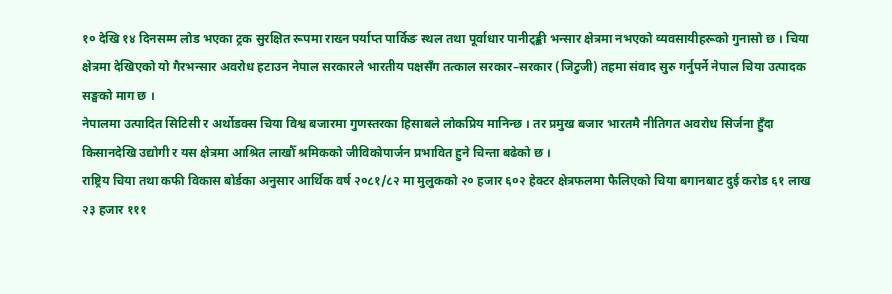१० देखि १४ दिनसम्म लोड भएका ट्रक सुरक्षित रूपमा राख्न पर्याप्त पार्किङ स्थल तथा पूर्वाधार पानीट्ङ्की भन्सार क्षेत्रमा नभएको व्यवसायीहरूको गुनासो छ । चिया क्षेत्रमा देखिएको यो गैरभन्सार अवरोध हटाउन नेपाल सरकारले भारतीय पक्षसँग तत्काल सरकार–सरकार (जिटुजी) तहमा संवाद सुरु गर्नुपर्ने नेपाल चिया उत्पादक सङ्घको माग छ ।
नेपालमा उत्पादित सिटिसी र अर्थोडक्स चिया विश्व बजारमा गुणस्तरका हिसाबले लोकप्रिय मानिन्छ । तर प्रमुख बजार भारतमै नीतिगत अवरोध सिर्जना हुँदा किसानदेखि उद्योगी र यस क्षेत्रमा आश्रित लाखौँ श्रमिकको जीविकोपार्जन प्रभावित हुने चिन्ता बढेको छ ।
राष्ट्रिय चिया तथा कफी विकास बोर्डका अनुसार आर्थिक वर्ष २०८१/८२ मा मुलुकको २० हजार ६०२ हेक्टर क्षेत्रफलमा फैलिएको चिया बगानबाट दुई करोड ६१ लाख २३ हजार १११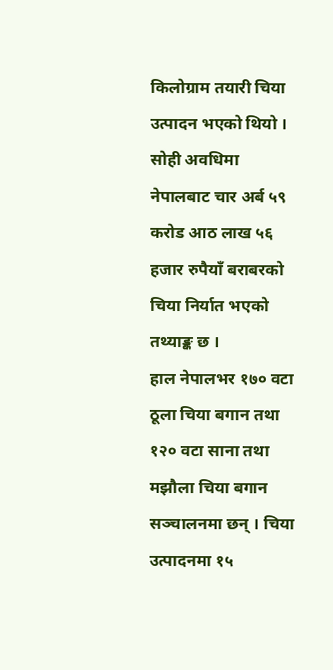किलोग्राम तयारी चिया उत्पादन भएको थियो । सोही अवधिमा नेपालबाट चार अर्ब ५९ करोड आठ लाख ५६ हजार रुपैयाँ बराबरको चिया निर्यात भएको तथ्याङ्क छ ।
हाल नेपालभर १७० वटा ठूला चिया बगान तथा १२० वटा साना तथा मझौला चिया बगान सञ्चालनमा छन् । चिया उत्पादनमा १५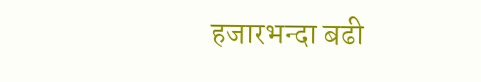हजारभन्दा बढी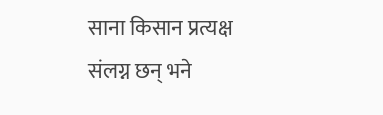साना किसान प्रत्यक्ष संलग्न छन् भने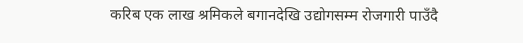करिब एक लाख श्रमिकले बगानदेखि उद्योगसम्म रोजगारी पाउँदै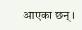आएका छन् ।